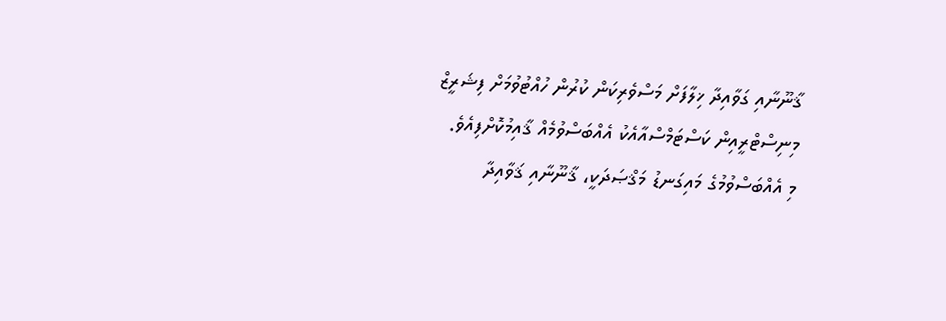ޤާނޫނާއި ގަވާއިދާ ޚިލާފަށް މަސްވެރިކަން ކުރުން ހުއްޓުވުމަށް ފިޝަރީޒް މިނިސްޓްރީއިން ކަސްޓަމްސްއާއެކު އެއްބަސްވުމެއް ޤާއިމުކޮށްފިއެވެ.
މި އެއްބަސްވުމުގެ މައިގަނޑު މަޤްޞަދަކީ، ޤާނޫނާއި ޤަވާއިދާ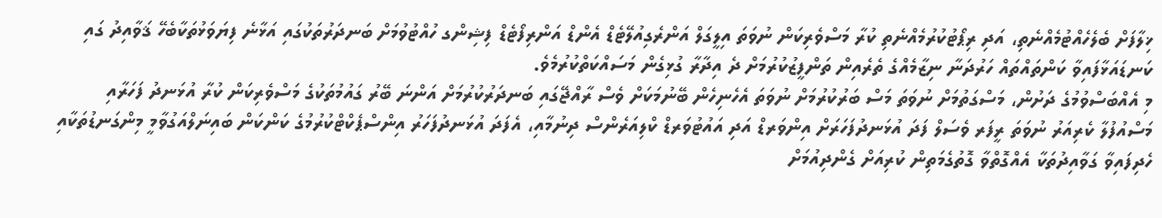ޚިލާފަށް ބެލެހެއްޓުމެއްނެތި، އަދި ރިޕޯޓުކުރުމެއްނެތި ކުރާ މަސްވެރިކަން ނުވަތަ އިލީގަލް އަންރެގިއުލޭޓެޑް އެންޑް އަންރިފޯޓެޑް ފިޝިންގ ހުއްޓުވުމަށް ބަނދަރުތަކުގައި އަޅާނެ ފިޔަވަޅުތަކާބެހޭ ޤަވާއިދު ގައި ކަނޑައަޅާފައިވާ ކަންތައްތައް ހަރުދަނާ ނިޒާމެއްގެ ތެރެއިން ތަންފީޒުކުރުމަށް ދެ އިދާރާ ގުޅިގެން މަސައްކަތްކުރުމެވެ.
މި އެއްބަސްވުމުގެ ދަށުން، މަސްގަތުމަށް ނުވަތަ މަސް ބަރުކުރުމަށް ނުވަތަ އެހެނިހެން ބޭނުމަކަށް ވެސް ރާއްޖޭގައި ބަނދަރުކުރުމަށް އަންނަ ބޭރު ގައުމުތަކުގެ މަސްވެރިކަން ކުރާ އުޅަނދު ފަހަރާއި މަސްއުފުލާ ކެރިއަރު ނުވަތަ ރީފަރ ވެސަލް ފަދަ އުޅަނދުފަހަރަށް އިންވަރޑް އަދި އައުޓުވަރޑް ކްލިއަރެންސް ދިނުމާއި، އެފަދަ އުޅަނދުފަހަރު އިންސްޕެކްޓްކުރުމުގެ ކަންކަން ބައިނަލްއަގުވާމީ މިންގަނޑުތަކާއި ހެދިފައިވާ ގަވާއިދުތަކާ އެއްގޮތްވާ ގޮތުގެމަތިން ކުރިއަށް ގެންދިއުމަށް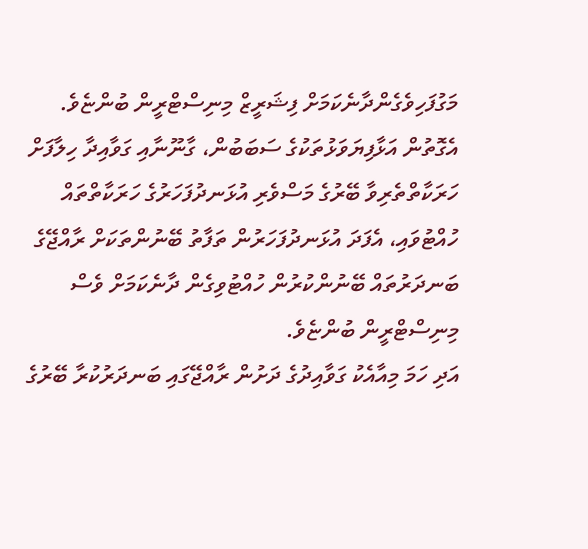މަގުފަހިވެގެންދާނެކަމަށް ފިޝަރީޒް މިނިސްޓްރީން ބުންޏެވެ.
އެގޮތުން އަޅާފިޔަވަޅުތަކުގެ ސަބަބުން، ގާނޫނާއި ގަވާއިދާ ހިލާފަށް ހަރަކާތްތެރިވާ ބޭރުގެ މަސްވެރި އުޅަނދުފަހަރުގެ ހަރަކާތްތައް ހުއްޓުވައި، އެފަދަ އުޅަނދުފަހަރުން ތަފާތު ބޭނުންތަކަށް ރާއްޖޭގެ ބަނދަރުތައް ބޭނުންކުރުން ހުއްޓުވިގެން ދާނެކަމަށް ވެސް މިނިސްޓްރީން ބުންޏެވެ.
އަދި ހަމަ މިއާއެކު ގަވާއިދުގެ ދަށުން ރާއްޖޭގައި ބަނދަރުކުރާ ބޭރުގެ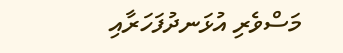މަސްވެރި އުޅަނދުފަހަރާއި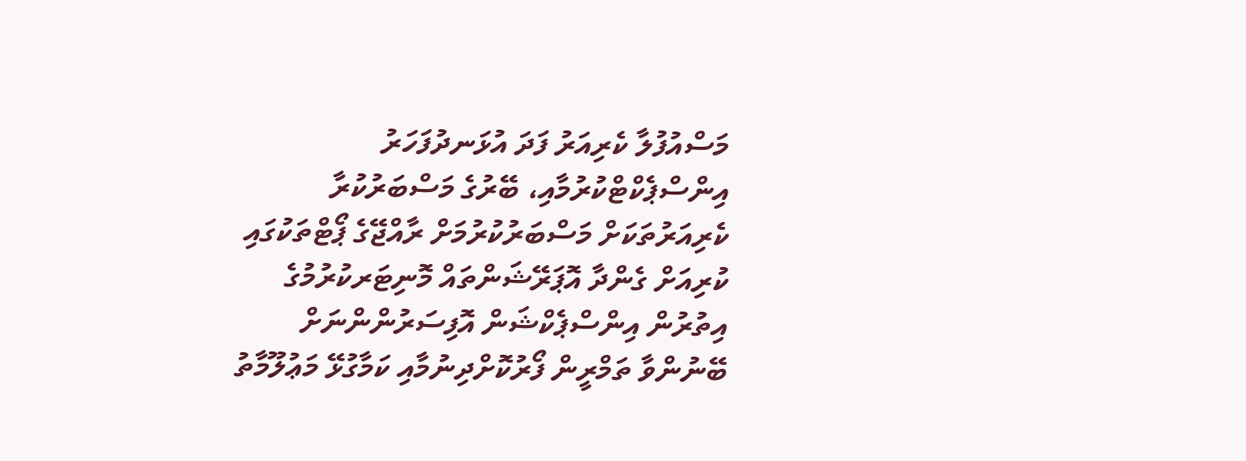މަސްއުފުލާ ކެރިއަރު ފަދަ އުޅަނދުފަހަރު އިންސްޕެކްޓްކުރުމާއި، ބޭރުގެ މަސްބަރުކުރާ ކެރިއަރުތަކަށް މަސްބަރުކުރުމަށް ރާއްޖޭގެ ޕޯޓްތަކުގައި ކުރިއަށް ގެންދާ އޮޕަރޭޝަންތައް މޮނިޓަރކުރުމުގެ އިތުރުން އިންސްޕެކްޝަން އޮފިސަރުންންނަށް ބޭނުންވާ ތަމްރީން ފޯރުކޮށްދިނުމާއި ކަމާގުޅޭ މަޢުލޫމާތު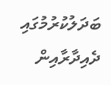ބަދަލުކުރުމުގައި ދެއިދާރާއިން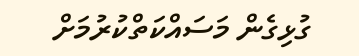ގުޅިގެން މަސައްކަތްކުރުމަށް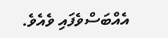އެއްބަސްވެފައި ވެއެވެ.